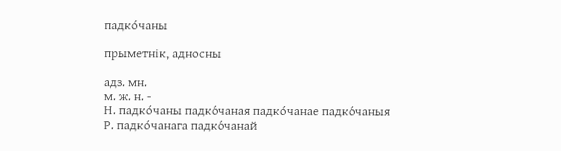падко́чаны

прыметнік, адносны

адз. мн.
м. ж. н. -
Н. падко́чаны падко́чаная падко́чанае падко́чаныя
Р. падко́чанага падко́чанай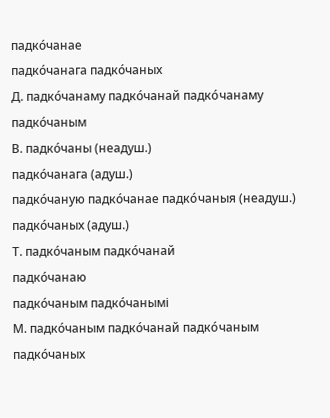падко́чанае
падко́чанага падко́чаных
Д. падко́чанаму падко́чанай падко́чанаму падко́чаным
В. падко́чаны (неадуш.)
падко́чанага (адуш.)
падко́чаную падко́чанае падко́чаныя (неадуш.)
падко́чаных (адуш.)
Т. падко́чаным падко́чанай
падко́чанаю
падко́чаным падко́чанымі
М. падко́чаным падко́чанай падко́чаным падко́чаных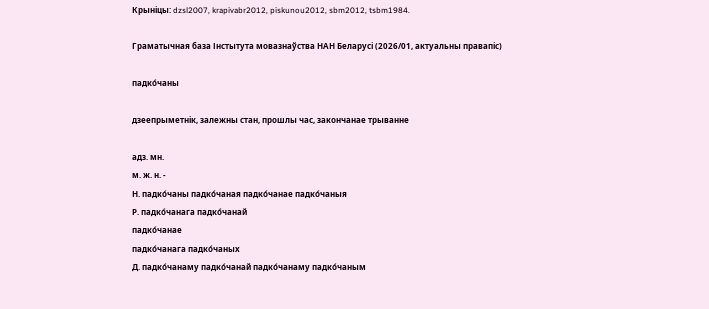Крыніцы: dzsl2007, krapivabr2012, piskunou2012, sbm2012, tsbm1984.

Граматычная база Інстытута мовазнаўства НАН Беларусі (2026/01, актуальны правапіс)

падко́чаны

дзеепрыметнік, залежны стан, прошлы час, закончанае трыванне

адз. мн.
м. ж. н. -
Н. падко́чаны падко́чаная падко́чанае падко́чаныя
Р. падко́чанага падко́чанай
падко́чанае
падко́чанага падко́чаных
Д. падко́чанаму падко́чанай падко́чанаму падко́чаным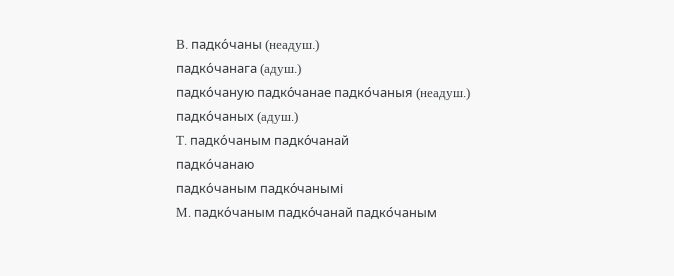В. падко́чаны (неадуш.)
падко́чанага (адуш.)
падко́чаную падко́чанае падко́чаныя (неадуш.)
падко́чаных (адуш.)
Т. падко́чаным падко́чанай
падко́чанаю
падко́чаным падко́чанымі
М. падко́чаным падко́чанай падко́чаным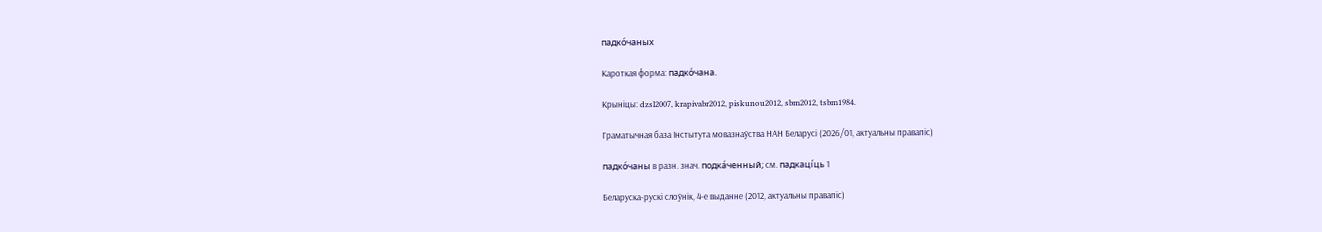падко́чаных

Кароткая форма: падко́чана.

Крыніцы: dzsl2007, krapivabr2012, piskunou2012, sbm2012, tsbm1984.

Граматычная база Інстытута мовазнаўства НАН Беларусі (2026/01, актуальны правапіс)

падко́чаны в разн. знач. подка́ченный; см. падкаці́ць 1

Беларуска-рускі слоўнік, 4-е выданне (2012, актуальны правапіс)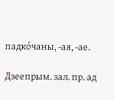падко́чаны, ‑ая, ‑ае.

Дзеепрым. зал. пр. ад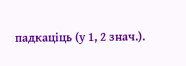падкаціць (у 1, 2 знач.).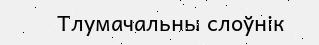Тлумачальны слоўнік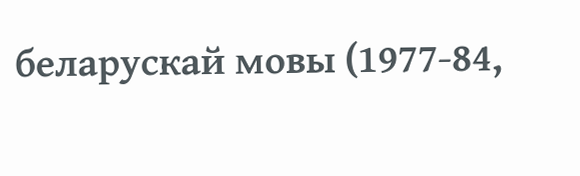беларускай мовы (1977-84,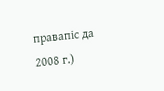правапіс да 2008 г.)